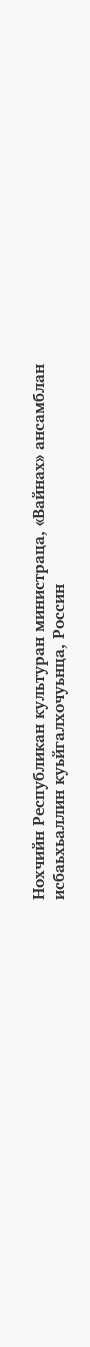Нохчийн Республикан культуран министраца, «Вайнах» ансамблан исбаьхьаллин куьйгалхочуьнца, Россин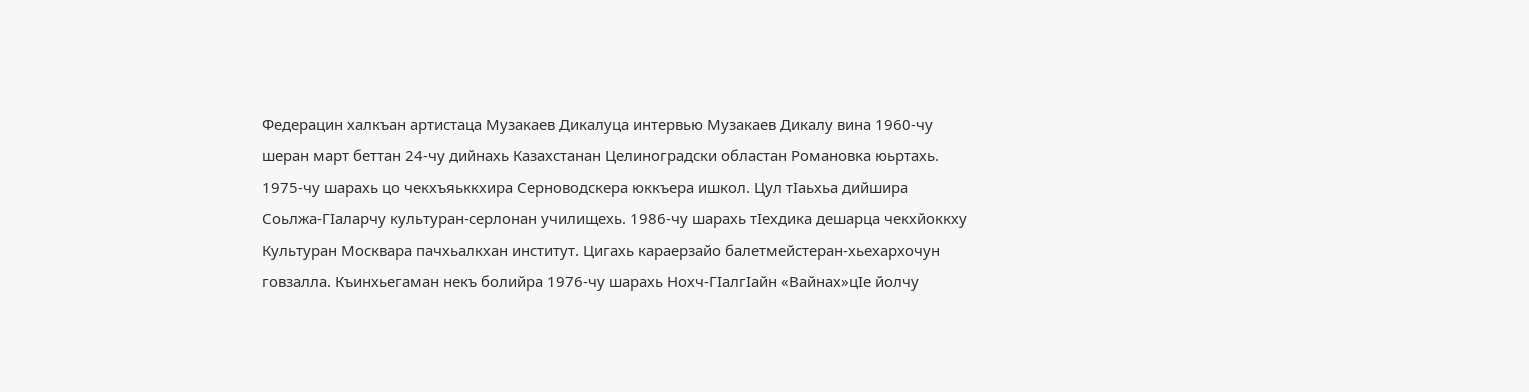Федерацин халкъан артистаца Музакаев Дикалуца интервью Музакаев Дикалу вина 1960-чу шеран март беттан 24-чу дийнахь Казахстанан Целиноградски областан Романовка юьртахь. 1975-чу шарахь цо чекхъяьккхира Серноводскера юккъера ишкол. Цул тIаьхьа дийшира Соьлжа-ГIаларчу культуран-серлонан училищехь. 1986-чу шарахь тIехдика дешарца чекхйоккху Культуран Москвара пачхьалкхан институт. Цигахь караерзайо балетмейстеран-хьехархочун говзалла. Къинхьегаман некъ болийра 1976-чу шарахь Нохч-ГIалгIайн «Вайнах»цIе йолчу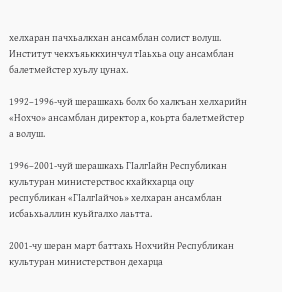хелхаран пачхьалкхан ансамблан солист волуш. Институт чекхъяьккхинчул тIаьхьа оцу ансамблан балетмейстер хуьлу цунах.

1992–1996-чуй шерашкахь болх бо халкъан хелхарийн «Нохчо» ансамблан директор а, коьрта балетмейстер а волуш.

1996–2001-чуй шерашкахь ГIалгIайн Республикан культуран министерствос кхайкхарца оцу республикан «ГIалгIайчоь» хелхаран ансамблан исбаьхьаллин куьйгалхо лаьтта.

2001-чу шеран март баттахь Нохчийн Республикан культуран министерствон дехарца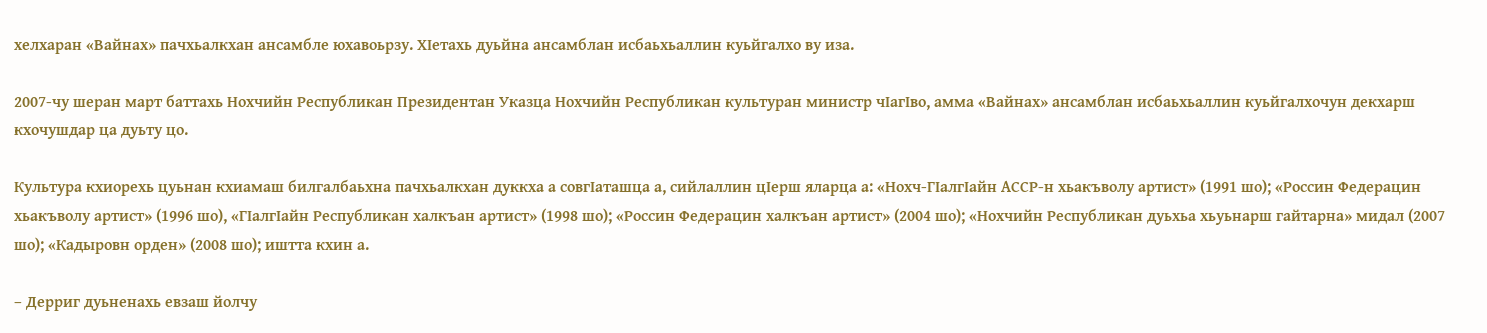хелхаран «Вайнах» пачхьалкхан ансамбле юхавоьрзу. ХIетахь дуьйна ансамблан исбаьхьаллин куьйгалхо ву иза.

2007-чу шеран март баттахь Нохчийн Республикан Президентан Указца Нохчийн Республикан культуран министр чIагIво, амма «Вайнах» ансамблан исбаьхьаллин куьйгалхочун декхарш кхочушдар ца дуьту цо.

Культура кхиорехь цуьнан кхиамаш билгалбаьхна пачхьалкхан дуккха а совгIаташца а, сийлаллин цIерш яларца а: «Нохч-ГIалгIайн АССР-н хьакъволу артист» (1991 шо); «Россин Федерацин хьакъволу артист» (1996 шо), «ГIалгIайн Республикан халкъан артист» (1998 шо); «Россин Федерацин халкъан артист» (2004 шо); «Нохчийн Республикан дуьхьа хьуьнарш гайтарна» мидал (2007 шо); «Кадыровн орден» (2008 шо); иштта кхин а.

– Дерриг дуьненахь евзаш йолчу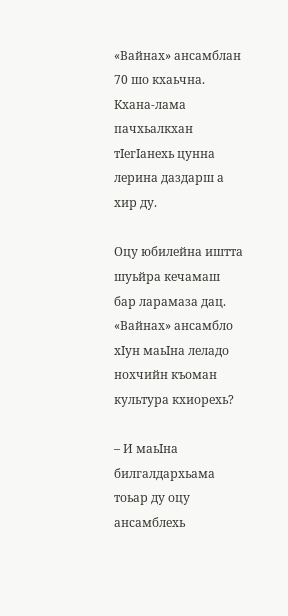«Вайнах» ансамблан 70 шо кхаьчна. Кхана-лама пачхьалкхан тIегIанехь цунна лерина даздарш а хир ду.

Оцу юбилейна иштта шуьйра кечамаш бар ларамаза дац. «Вайнах» ансамбло хIун маьIна леладо нохчийн къоман культура кхиорехь?

– И маьIна билгалдархьама тоьар ду оцу ансамблехь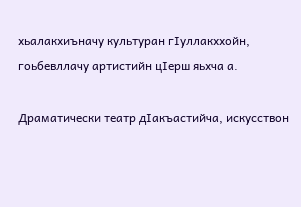хьалакхиъначу культуран гIуллакххойн, гоьбевллачу артистийн цIерш яьхча а.

Драматически театр дIакъастийча, искусствон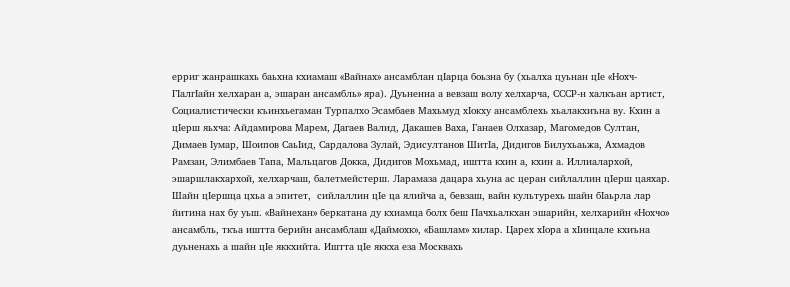ерриг жанрашкахь баьхна кхиамаш «Вайнах» ансамблан цIарца боьзна бу (хьалха цуьнан цIе «Нохч-ГIалгIайн хелхаран а, эшаран ансамбль» яра). Дуьненна а вевзаш волу хелхарча, СССР-н халкъан артист, Социалистически къинхьегаман Турпалхо Эсамбаев Махьмуд хIокху ансамблехь хьалакхиъна ву. Кхин а цIерш яьхча: Айдамирова Марем, Дагаев Валид, Дакашев Ваха, Ганаев Олхазар, Магомедов Султан, Димаев Iумар, Шоипов СаьIид, Сардалова Зулай, Эдисултанов ШитIа, Дидигов Билухьаьжа, Ахмадов Рамзан, Элимбаев Тапа, Мальцагов Докка, Дидигов Мохьмад, иштта кхин а, кхин а. Иллиалархой, эшаршлакхархой, хелхарчаш, балетмейстерш. Ларамаза дацара хьуна ас церан сийлаллин цIерш цаяхар. Шайн цIершца цхьа а эпитет,  сийлаллин цIе ца ялийча а, бевзаш, вайн культурехь шайн бIаьрла лар йитина нах бу уьш. «Вайнехан» беркатана ду кхиамца болх беш Пачхьалкхан эшарийн, хелхарийн «Нохчо» ансамбль, ткъа иштта берийн ансамблаш «Даймохк», «Башлам» хилар. Царех хIора а хIинцале кхиъна дуьненахь а шайн цIе яккхийта. Иштта цIе яккха еза Москвахь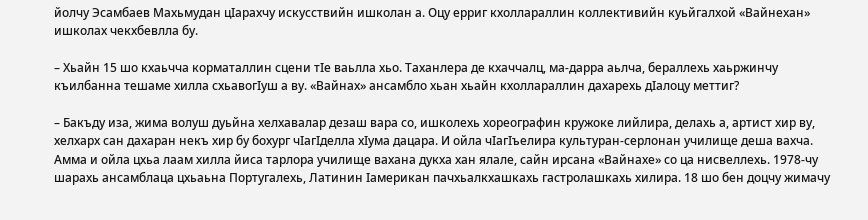йолчу Эсамбаев Махьмудан цIарахчу искусствийн ишколан а. Оцу ерриг кхоллараллин коллективийн куьйгалхой «Вайнехан» ишколах чекхбевлла бу.

– Хьайн 15 шо кхаьчча корматаллин сцени тIе ваьлла хьо. Таханлера де кхаччалц, ма-дарра аьлча, бераллехь хаьржинчу къилбанна тешаме хилла схьавогIуш а ву. «Вайнах» ансамбло хьан хьайн кхоллараллин дахарехь дIалоцу меттиг?

– Бакъду иза, жима волуш дуьйна хелхавалар дезаш вара со, ишколехь хореографин кружоке лийлира, делахь а, артист хир ву, хелхарх сан дахаран некъ хир бу бохург чIагIделла хIума дацара. И ойла чIагIъелира культуран-серлонан училище деша вахча. Амма и ойла цхьа лаам хилла йиса тарлора училище вахана дукха хан ялале, сайн ирсана «Вайнахе» со ца нисвеллехь. 1978-чу шарахь ансамблаца цхьаьна Португалехь, Латинин Iамерикан пачхьалкхашкахь гастролашкахь хилира. 18 шо бен доцчу жимачу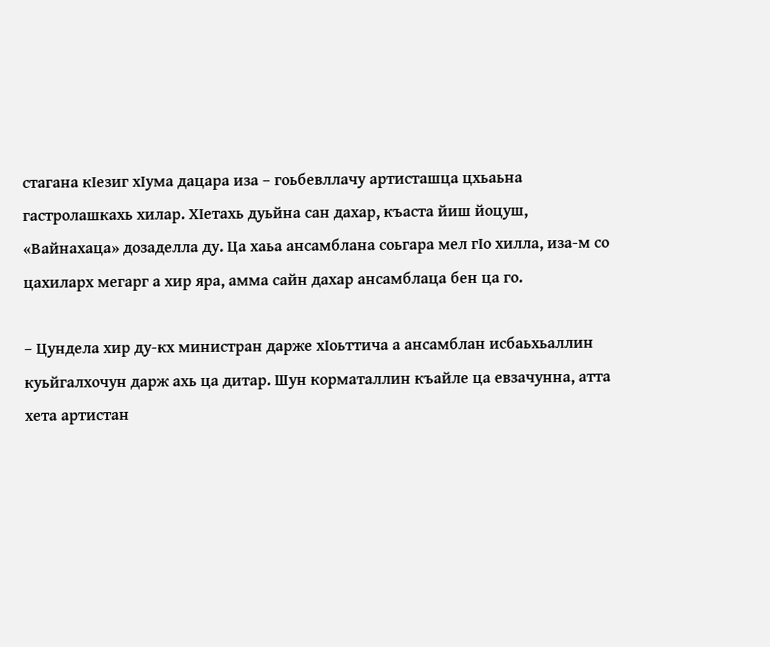стагана кIезиг хIума дацара иза – гоьбевллачу артисташца цхьаьна гастролашкахь хилар. ХIетахь дуьйна сан дахар, къаста йиш йоцуш, «Вайнахаца» дозаделла ду. Ца хаьа ансамблана соьгара мел гIо хилла, иза-м со цахиларх мегарг а хир яра, амма сайн дахар ансамблаца бен ца го.

– Цундела хир ду-кх министран дарже хIоьттича а ансамблан исбаьхьаллин куьйгалхочун дарж ахь ца дитар. Шун корматаллин къайле ца евзачунна, атта хета артистан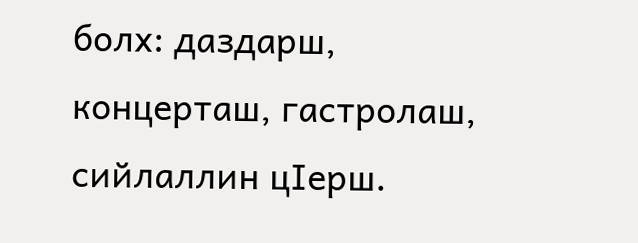болх: даздарш,  концерташ, гастролаш, сийлаллин цIерш.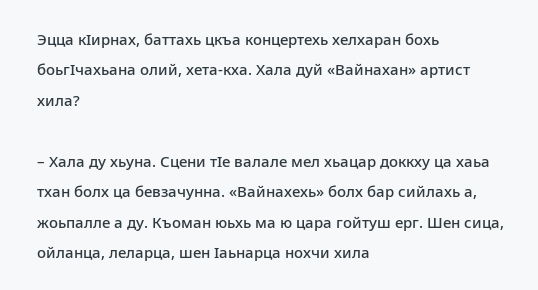Эцца кIирнах, баттахь цкъа концертехь хелхаран бохь боьгIчахьана олий, хета-кха. Хала дуй «Вайнахан» артист хила?

– Хала ду хьуна. Сцени тIе валале мел хьацар доккху ца хаьа тхан болх ца бевзачунна. «Вайнахехь» болх бар сийлахь а, жоьпалле а ду. Къоман юьхь ма ю цара гойтуш ерг. Шен сица, ойланца, леларца, шен Iаьнарца нохчи хила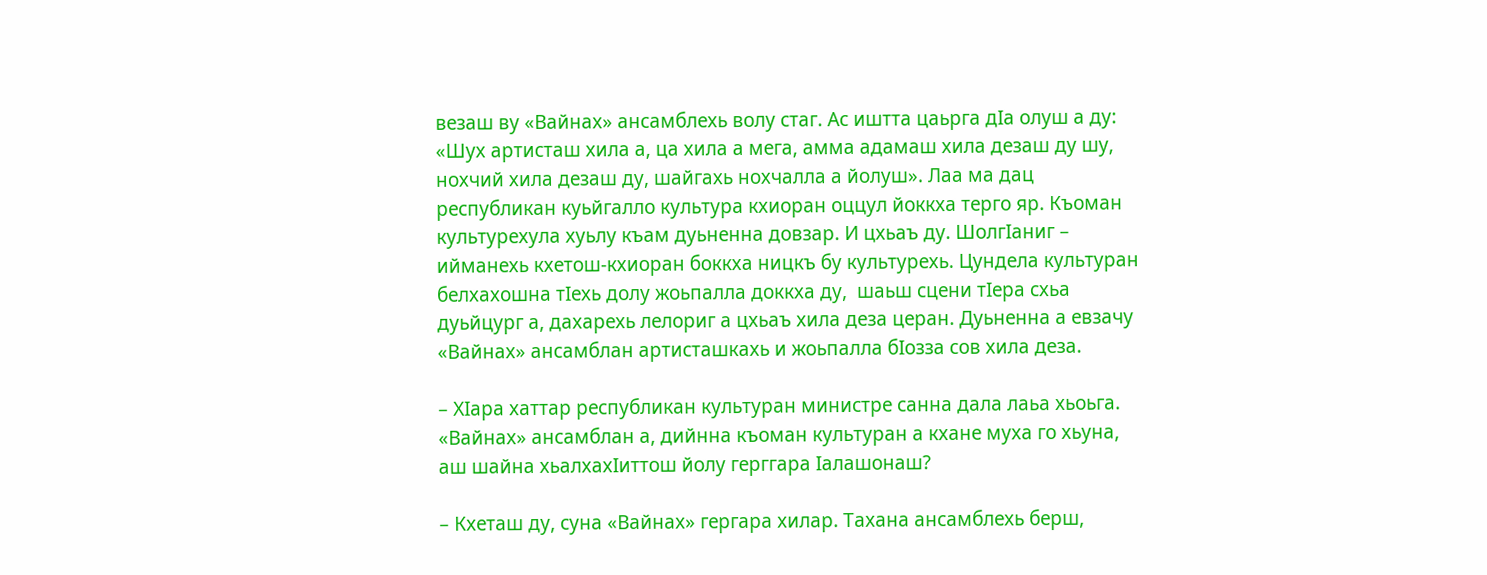везаш ву «Вайнах» ансамблехь волу стаг. Ас иштта цаьрга дIа олуш а ду: «Шух артисташ хила а, ца хила а мега, амма адамаш хила дезаш ду шу, нохчий хила дезаш ду, шайгахь нохчалла а йолуш». Лаа ма дац республикан куьйгалло культура кхиоран оццул йоккха терго яр. Къоман культурехула хуьлу къам дуьненна довзар. И цхьаъ ду. ШолгIаниг – ийманехь кхетош-кхиоран боккха ницкъ бу культурехь. Цундела культуран белхахошна тIехь долу жоьпалла доккха ду,  шаьш сцени тIера схьа дуьйцург а, дахарехь лелориг а цхьаъ хила деза церан. Дуьненна а евзачу «Вайнах» ансамблан артисташкахь и жоьпалла бIозза сов хила деза.

– ХIара хаттар республикан культуран министре санна дала лаьа хьоьга. «Вайнах» ансамблан а, дийнна къоман культуран а кхане муха го хьуна, аш шайна хьалхахIиттош йолу герггара Iалашонаш?

– Кхеташ ду, суна «Вайнах» гергара хилар. Тахана ансамблехь берш,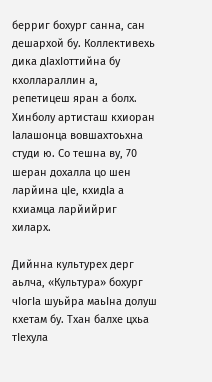берриг бохург санна, сан дешархой бу. Коллективехь дика дIахIоттийна бу кхоллараллин а, репетицеш яран а болх. Хинболу артисташ кхиоран Iалашонца вовшахтоьхна студи ю. Со тешна ву, 70 шеран дохалла цо шен ларйина цIе, кхидIа а кхиамца ларйийриг хиларх.

Дийнна культурех дерг аьлча, «Культура» бохург чIогIа шуьйра маьIна долуш кхетам бу. Тхан балхе цхьа тIехула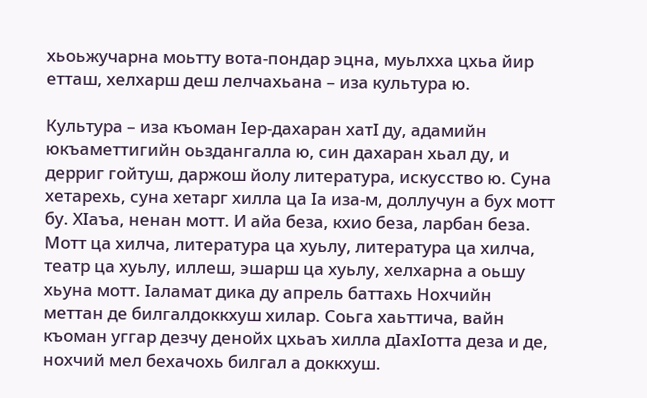хьоьжучарна моьтту вота-пондар эцна, муьлхха цхьа йир етташ, хелхарш деш лелчахьана – иза культура ю.

Культура – иза къоман Iер-дахаран хатI ду, адамийн юкъаметтигийн оьздангалла ю, син дахаран хьал ду, и дерриг гойтуш, даржош йолу литература, искусство ю. Суна хетарехь, суна хетарг хилла ца Iа иза-м, доллучун а бух мотт бу. ХIаъа, ненан мотт. И айа беза, кхио беза, ларбан беза. Мотт ца хилча, литература ца хуьлу, литература ца хилча,  театр ца хуьлу, иллеш, эшарш ца хуьлу, хелхарна а оьшу хьуна мотт. Iаламат дика ду апрель баттахь Нохчийн меттан де билгалдоккхуш хилар. Соьга хаьттича, вайн къоман уггар дезчу денойх цхьаъ хилла дIахIотта деза и де, нохчий мел бехачохь билгал а доккхуш.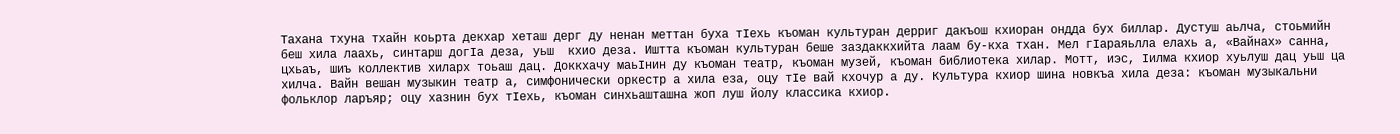Тахана тхуна тхайн коьрта декхар хеташ дерг ду ненан меттан буха тIехь къоман культуран дерриг дакъош кхиоран ондда бух биллар. Дустуш аьлча, стоьмийн беш хила лаахь, синтарш догIа деза, уьш  кхио деза. Иштта къоман культуран беше заздаккхийта лаам бу-кха тхан. Мел гIараяьлла елахь а, «Вайнах» санна, цхьаъ, шиъ коллектив хиларх тоьаш дац. Доккхачу маьIнин ду къоман театр, къоман музей, къоман библиотека хилар. Мотт, иэс, Iилма кхиор хуьлуш дац уьш ца хилча. Вайн вешан музыкин театр а, симфонически оркестр а хила еза, оцу тIе вай кхочур а ду. Культура кхиор шина новкъа хила деза: къоман музыкальни фольклор ларъяр; оцу хазнин бух тIехь, къоман синхьашташна жоп луш йолу классика кхиор.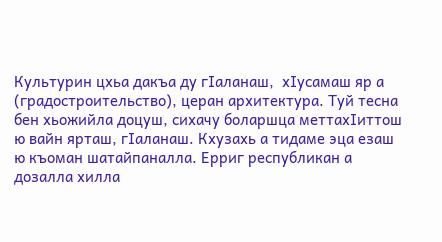Культурин цхьа дакъа ду гIаланаш,  хIусамаш яр а (градостроительство), церан архитектура. Туй тесна бен хьожийла доцуш, сихачу боларшца меттахIиттош ю вайн ярташ, гIаланаш. Кхузахь а тидаме эца езаш ю къоман шатайпаналла. Ерриг республикан а дозалла хилла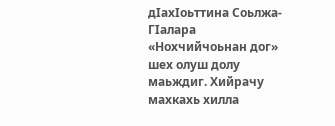дIахIоьттина Соьлжа-ГIалара «Нохчийчоьнан дог» шех олуш долу маьждиг. Хийрачу махкахь хилла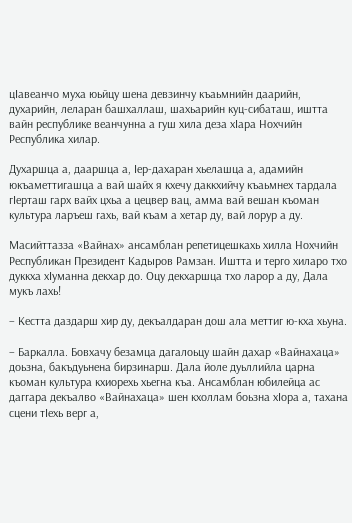цIавеанчо муха юьйцу шена девзинчу къаьмнийн даарийн, духарийн, леларан башхаллаш, шахьарийн куц-сибаташ, иштта вайн республике веанчунна а гуш хила деза хIара Нохчийн Республика хилар.

Духаршца а, дааршца а, Iер-дахаран хьелашца а, адамийн юкъаметтигашца а вай шайх я кхечу даккхийчу къаьмнех тардала гIерташ гарх вайх цхьа а цецвер вац, амма вай вешан къоман культура ларъеш гахь, вай къам а хетар ду, вай лорур а ду.

Масийттазза «Вайнах» ансамблан репетицешкахь хилла Нохчийн Республикан Президент Кадыров Рамзан. Иштта и терго хиларо тхо дуккха хIуманна декхар до. Оцу декхаршца тхо ларор а ду, Дала мукъ лахь!

– Кестта даздарш хир ду, декъалдаран дош ала меттиг ю-кха хьуна.

– Баркалла. Бовхачу безамца дагалоьцу шайн дахар «Вайнахаца» доьзна, бакъдуьнена бирзинарш. Дала йоле дуьллийла царна къоман культура кхиорехь хьегна къа. Ансамблан юбилейца ас даггара декъалво «Вайнахаца» шен кхоллам боьзна хIора а, тахана сцени тIехь верг а,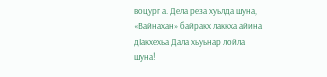воцург а. Дела реза хуьлда шуна, «Вайнахан» байракх лаккха айина дIакхехьа Дала хьуьнар лойла шуна!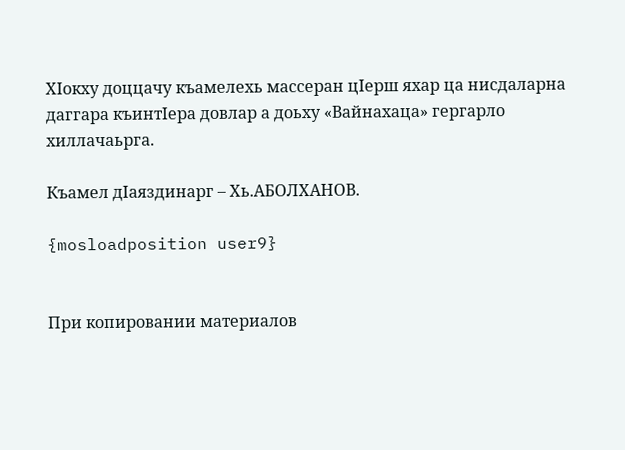ХIокху доццачу къамелехь массеран цIерш яхар ца нисдаларна даггара къинтIера довлар а доьху «Вайнахаца» гергарло хиллачаьрга.

Къамел дIаяздинарг – Хь.АБОЛХАНОВ.

{mosloadposition user9}


При копировании материалов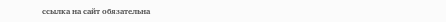ссылка на сайт обязательна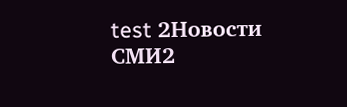test 2Новости СМИ2